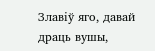Злавіў яго, давай драць вушы,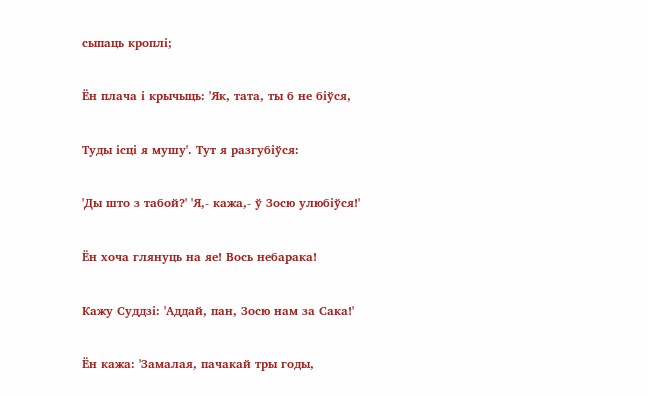сыпаць кроплі;

Ён плача і крычыць: 'Як, тата, ты б не біўся,

Туды ісці я мушу'. Тут я разгубіўся:

'Ды што з табой?' 'Я,- кажа,- ў Зосю улюбіўся!'

Ён хоча глянуць на яе! Вось небарака!

Кажу Суддзі: 'Аддай, пан, Зосю нам за Сака!'

Ён кажа: 'Замалая, пачакай тры годы,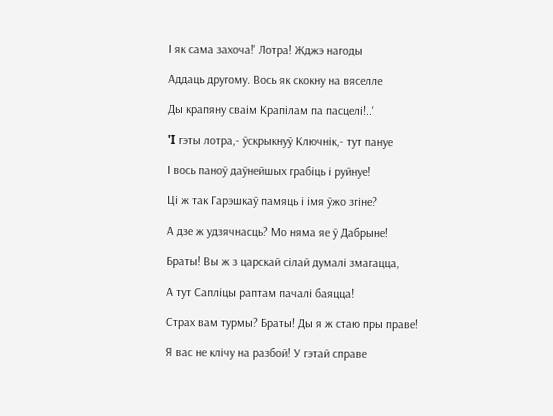І як сама захоча!' Лотра! Жджэ нагоды

Аддаць другому. Вось як скокну на вяселле

Ды крапяну сваім Крапілам па пасцелі!..'

'I гэты лотра,- ўскрыкнуў Ключнік,- тут пануе

І вось паноў даўнейшых грабіць і руйнуе!

Ці ж так Гарэшкаў памяць і імя ўжо згіне?

А дзе ж удзячнасць? Мо няма яе ў Дабрыне!

Браты! Вы ж з царскай сілай думалі змагацца,

А тут Сапліцы раптам пачалі баяцца!

Страх вам турмы? Браты! Ды я ж стаю пры праве!

Я вас не клічу на разбой! У гэтай справе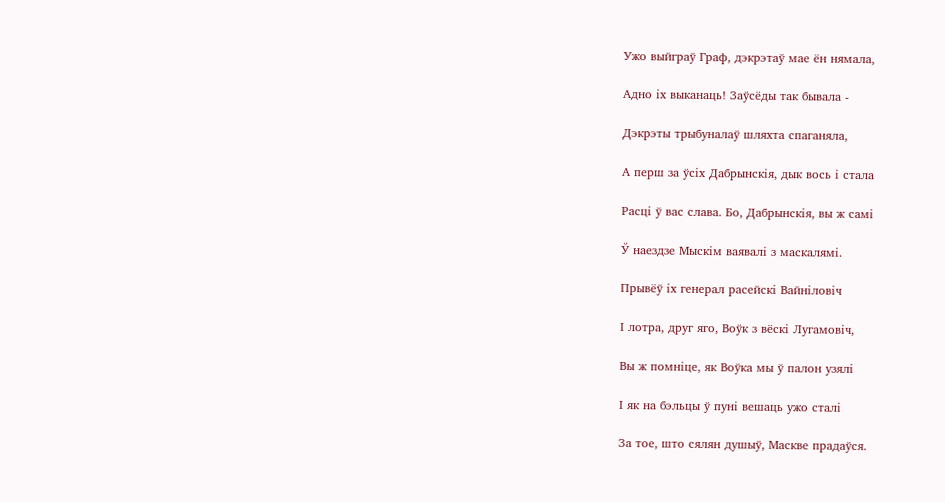Ужо выйграў Граф, дэкрэтаў мае ён нямала,

Адно іх выканаць! Заўсёды так бывала -

Дэкрэты трыбуналаў шляхта спаганяла,

А перш за ўсіх Дабрынскія, дык вось і стала

Расці ў вас слава. Бо, Дабрынскія, вы ж самі

Ў наездзе Мыскім ваявалі з маскалямі.

Прывёў іх генерал расейскі Вайніловіч

І лотра, друг яго, Воўк з вёскі Лугамовіч,

Вы ж помніце, як Воўка мы ў палон узялі

І як на бэльцы ў пуні вешаць ужо сталі

За тое, што сялян душыў, Маскве прадаўся.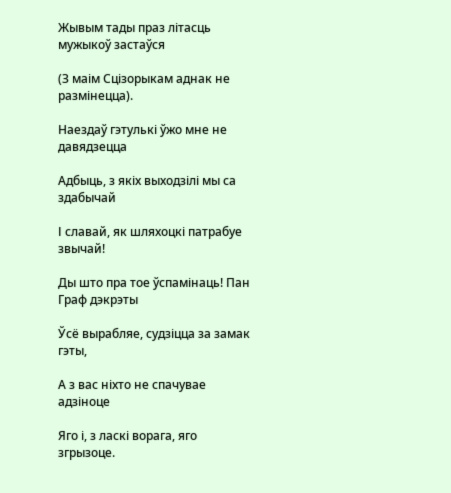Жывым тады праз літасць мужыкоў застаўся

(З маім Сцізорыкам аднак не размінецца).

Наездаў гэтулькі ўжо мне не давядзецца

Адбыць, з якіх выходзілі мы са здабычай

І славай, як шляхоцкі патрабуе звычай!

Ды што пра тое ўспамінаць! Пан Граф дэкрэты

Ўсё вырабляе, судзіцца за замак гэты,

А з вас ніхто не спачувае адзіноце

Яго і, з ласкі ворага, яго згрызоце.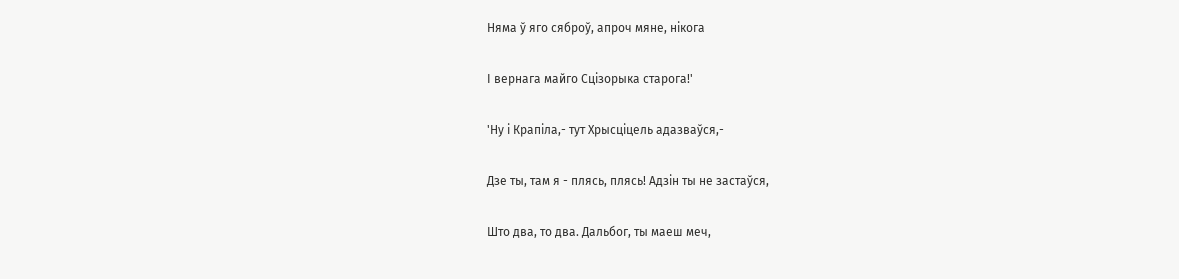Няма ў яго сяброў, апроч мяне, нікога

І вернага майго Сцізорыка старога!'

'Ну і Крапіла,- тут Хрысціцель адазваўся,-

Дзе ты, там я - плясь, плясь! Адзін ты не застаўся,

Што два, то два. Дальбог, ты маеш меч,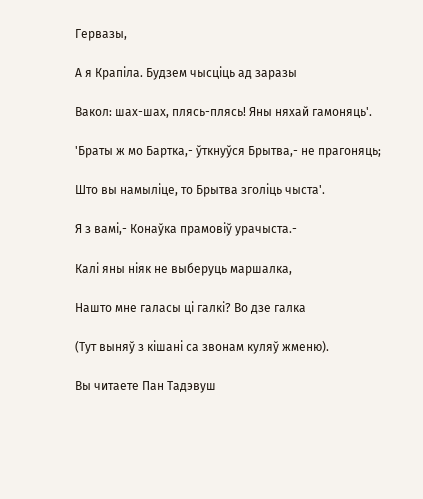Гервазы,

А я Крапіла. Будзем чысціць ад заразы

Вакол: шах-шах, плясь-плясь! Яны няхай гамоняць'.

'Браты ж мо Бартка,- ўткнуўся Брытва,- не прагоняць;

Што вы намыліце, то Брытва зголіць чыста'.

Я з вамі,- Конаўка прамовіў урачыста.-

Калі яны ніяк не выберуць маршалка,

Нашто мне галасы ці галкі? Во дзе галка

(Тут выняў з кішані са звонам куляў жменю).

Вы читаете Пан Тадэвуш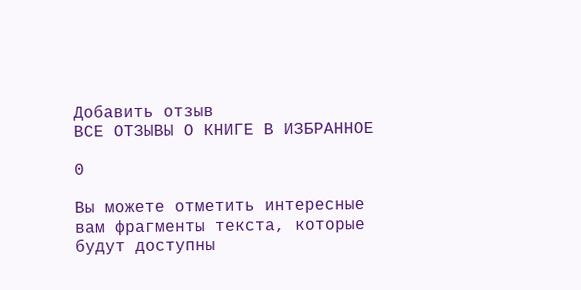Добавить отзыв
ВСЕ ОТЗЫВЫ О КНИГЕ В ИЗБРАННОЕ

0

Вы можете отметить интересные вам фрагменты текста, которые будут доступны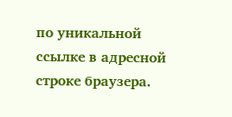по уникальной ссылке в адресной строке браузера.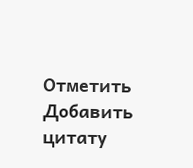Отметить Добавить цитату